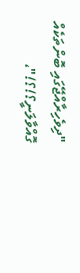"ދިވެހިރާއްޖޭގައި ބޮންތަކެއް ގޮއްވާލަނީ؟!؟!"،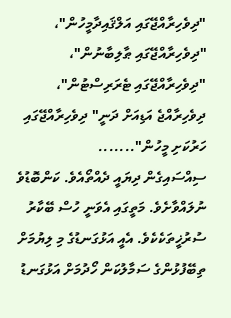"ދިވެހިރާއްޖޭގައި އަލްޤައިދާމީހުން"، "ދިވެހިރާއްޖޭގައި ޠާލިބާނުން"، "ދިވެހިރާއްޖޭގައި ޓެރަރިސްޓުން"، ދިވެހިރާއްޖެ އަޑިއަށް ދަނީ" ދިވެހިރާއްޖޭގައި ހަރުކަށި މީހުން".......
ސިއްސައިގެން ދިޔައީ ދެއްތޯއެވެ. ކަންބޮޑުވެ ނުލައްވާށެވެ. މަތީގައި އެވަނީ ހުސް ބޭކާރު ސުރުޚީތަކެކެވެ. އެއީ އަޅުގަނޑުގެ މި ލިޔުމަށް ތިބޭފުޅުންގެ ސަމާލުކަން ހޯދުމަށް އަޅުގަނޑު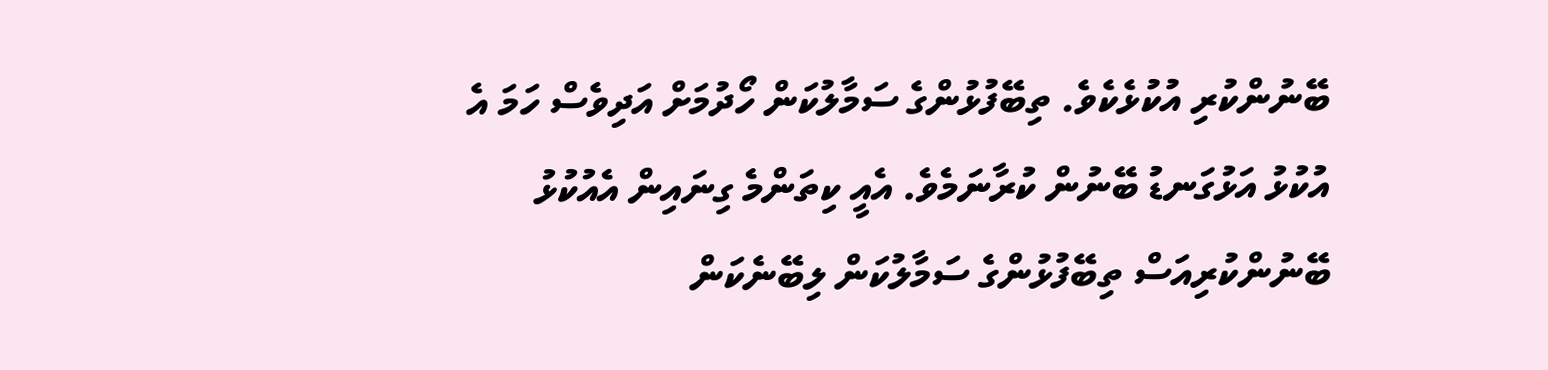ބޭނުންކުރި އުކުޅެކެވެ. ތިބޭފުޅުންގެ ސަމާލުކަން ހޯދުމަށް އަދިވެސް ހަމަ އެ އުކުޅު އަޅުގަނޑު ބޭނުން ކުރާނަމެވެ. އެއީ ކިތަންމެ ގިނައިން އެއުކުޅު ބޭނުންކުރިއަސް ތިބޭފުޅުންގެ ސަމާލުކަން ލިބޭނެކަން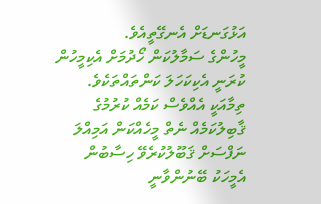އަޅުގަނޑަށް އެނގޭތީއެވެ.
މީހުންގެ ސަމާލުކަން ހޯދުމަށް އެކިމީހުން ކުރަނީ އެކިކަހަލަ ކަންތައްތަކެވެ. ތިމާއަކީ އެއްވެސް ކަމެއް ކުރުމުގެ ޤާބިލުކަމެއް ނެތް މީހެއްކަން އަމިއްލަ ނަފްސަށް ޤަބޫލުކުރެވޭ ހިސާބުން އެމީހަކު ބޭނުންވާނީ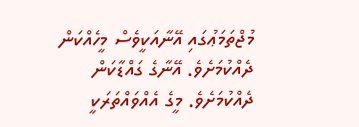މުޖްތަމަޢުގައި އޭނާއަކީވެސް މީހެއްކަން ދެއްކުމަށެވެ. އޭނާގެ ގައްޑާކަން ދެއްކުމަށެވެ. މީގެ އެއްވައްތަރަކީ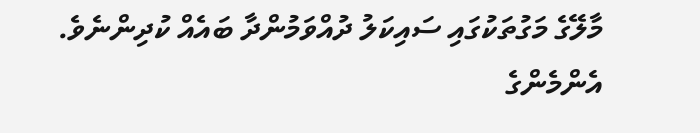މާލޭގެ މަގުތަކުގައި ސައިކަލު ދުއްވަމުންދާ ބައެއް ކުދިންނެވެ. އެންމެންގެ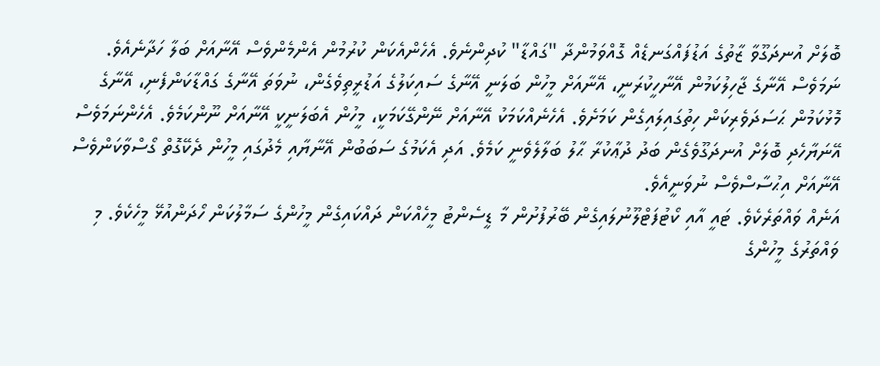ބޮލަށް އުނދަގޫވާ ޒާތުގެ އަޑުފައްގަނޑެއް ގޮއްވަމުންދާ "ގައްޑާ" ކުދިންނެވެ. އެހެންއެކަން ކުރުމުން އެންމެންވެސް އޭނާއަށް ބަލާ ހަދާނެއެވެ. ނަމަވެސް އޭނާގެ ޖާހިލުކަމުން އޭނާހީކުރަނީ، އޭނާއަށް މީހުން ބަލަނީ އޭނާގެ ސައިކަލުގެ އަޑުރީތިވެގެން، ނުވަތަ އޭނާގެ ގައްޑާކަންފެނި، އޭނާގެ މޮޅުކަމުން ޙަސަދަވެރިކަން ހިތުގައިލައިގެން ކަމަށެވެ. އެހެނެއްކަމަކު އޭނާއަށް ނޭންގޭކަމަކީ، މީހުން އެބަލަނީކީ އޭނާއަށް ނޫންކަމެވެ. އެހެންނަމަވެސް އޭނަޔާހެދި ބޮލަށް އުނދަގޫވެގެން ބަދު ދުޢާކުރާ ޙާލު ބަލާލެވެނީ ކަމެވެ. އަދި އެކަމުގެ ސަބަބުން އޭނާޔާއި މެދުގައި މީހުން ދެކޭގޮތް ގޯސްވާކަންވެސް އޭނާއަށް އިޙުސާސްވެސް ނުވަނީއެވެ.
އަނެއް ވައްތަރެކެވެ. ޓައީ އާއި ކޯޓުފަޓްލޫނުލައިގެން ބޭރުފުށުން މާ ޑީސެންޓު މީހެއްކަން ދައްކައިގެން މީހުންގެ ސަމާލުކަން ހޯދަންއުޅޭ މީހެކެވެ. މި ވައްތަރުގެ މީހުންގެ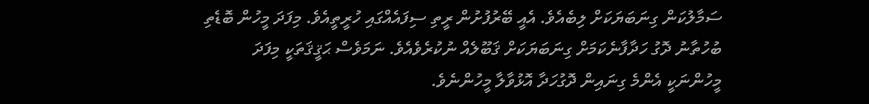ސަމާލުކަން ގިނަބަޔަކަށް ލިބެއެވެ. އެއީ ބޭރުފުށުން ރީތި ސިފައެއްގައި ހުރީތީއެވެ. މިފަދަ މީހުން ބޮޑެތި ބުހުތާނު ދޮގު ހަދާފާނެކަމަށް ގިނަބަޔަކަށް ޤަބޫލެއް ނުކުރެވެއެވެ. ނަމަވެސް ޙަޤީޤަތަކީ މިފަދަ މީހުންނަކީ އެންމެ ގިނައިން ދޮގުހަދާ އޮޅުވާލާ މީހުންނެވެ.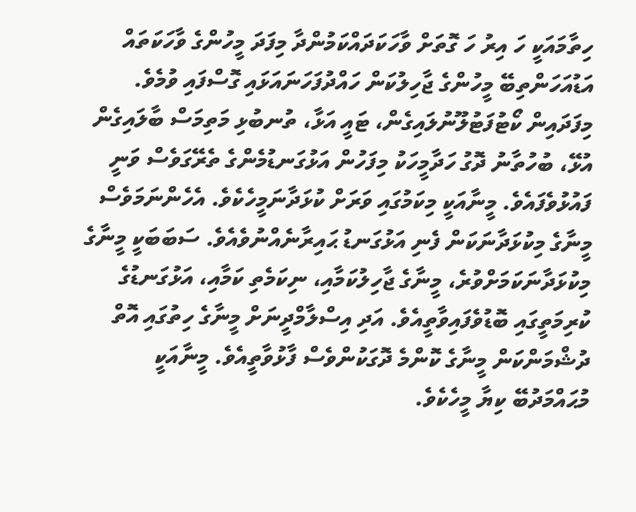ހިތާމައަކީ ހަ އިރު ހަ ގޮތަށް ވާހަކަދައްކަމުންދާ މިފަދަ މީހުންގެ ވާހަކަތައް އަޑުއަހަންތިބޭ މީހުންގެ ޖާހިލުކަން ހައްދުފަހަނައަޅައި ގޮސްފައި ވުމެވެ.
މިފަދައިން ކޯޓުފަޓުލޫނުލައިގެން، ޓައީ އަޅާ، ތުނބުޅި މަތިމަސް ބާލައިގެން އުޅޭ، ބުހުތާނު ދޮގު ހަދާމީހަކު މިފަހުން އަޅުގަނޑުމެންގެ ތެރޭގަވެސް ވަނީ ފައުޅުވެފައެވެ. މީނާއަކީ މިކަމުގައި ވަރަށް ކުޅަދާނަމީހެކެވެ. އެހެންނަމަވެސް މީނާގެ މިކުޅަދާނަކަން ފެނި އަޅުގަނޑު ޙައިރާނެއްނުވެއެވެ. ސަބަބަކީ މީނާގެ މިކުޅަދާނަކަމަށްވުރެ، މީނާގެ ޖާހިލުކަމާއި، ނިކަމެތި ކަމާއި، އަޅުގަނޑުގެ ކުރިމަތީގައި ބޮޑުވެފައިވާތީއެވެ. އަދި އިސްލާމްދީނަށް މީނާގެ ހިތުގައި އޮތް ދުޝްމަންކަން މީނާގެ ކޮންމެ ދޮގަކުންވެސް ފާޅުވާތީއެވެ. މީނާއަކީ މުޙައްމަދުބޭ ކިޔާ މީހެކެވެ.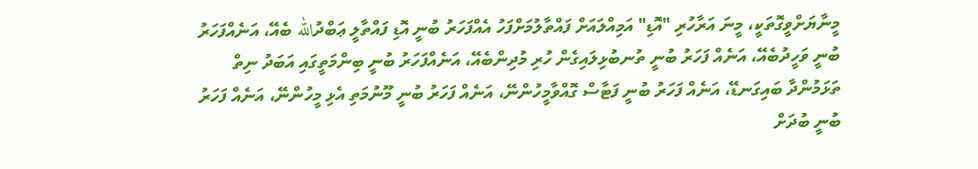މީނާޔަށްވީގޮތަކީ، މީނަ އަރާހުރި "އޮޑި" އަމިއްލައަށް ފައްތާލުމަށްފަހު އެއްފަހަރު ބުނީ އޮޑި ފައްތާލީ ޢަބްދުالله ބެއޭ، އަނެއްފަހަރު ބުނީ ވަހީދުބެއޭ، އަނެއް ފަހަރު ބުނީ ތުނބުޅިލައިގެން ހުރި މުދިންބެއޭ، އަނެއްފަހަރު ބުނީ ބިންމަތީގައި އަބަދު ނިތް ތަޅަމުންދާ ބައިގަނޑޭ، އަނެއް ފަހަރު ބުނީ ފަޓާސް ގޮއްވާމީހުންނޭ، އަނެއް ފަހަރު ބުނީ މޫނުމަތި އެޅި މީހުންނޭ، އަނެއް ފަހަރު ބުނީ ބުދަށް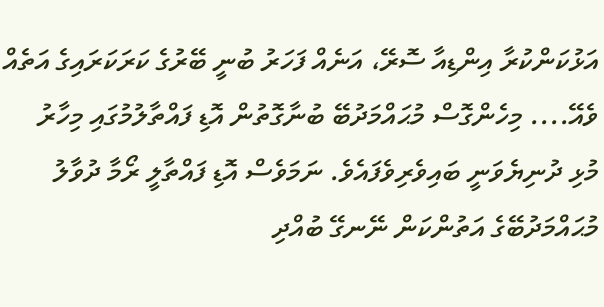އަޅުކަންކުރާ އިންޑިއާ ސޮރޭ، އަނެއް ފަހަރު ބުނީ ބޭރުގެ ކަރަކަރައިގެ އަތެއް ވެއޭ.... މިހެންގޮސް މުޙައްމަދުބޭ ބުނާގޮތުން އޮޑި ފައްތާލުމުގައި މިހާރު މުޅި ދުނިޔެވަނީ ބައިވެރިވެފައެވެ. ނަމަވެސް އޮޑި ފައްތާލީ ރޯމާ ދުވާލު މުޙައްމަދުބޭގެ އަތުންކަން ނޭނގޭ ބުއްދި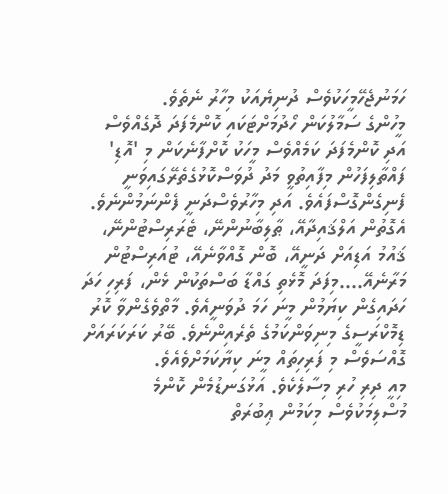ހަމަނުޖެހޭމީހަކުވެސް ދުނިޔެއަކު މިހާރު ނެތެވެ.
މީހުންގެ ސަމާލުކަން ހޯދުމަށްޓަކައި ކޮންމެފަދަ ދޮގެއްވެސް އަދި ކޮންމެފަދަ ކަމެއްވެސް މީހަކު ކޮށްފާނެކަން މި 'އޮޑި' ފައްތާލިފަހުން މިފާއިތުވީ މަދު ދުވަސްކޮޅުގެތެރޭގައިވަނީ ފެނިގެންގޮސްފައެވެ. އަދި މިހާރުވެސްދަނީ ފެންނަމުންނެވެ. އެގޮތުން އަލްޤައިދާއޭ، ޠާލިބާނުންނޭ، ޓެރަރިސްޓުންނޭ، ޤައުމު އަޑިއަށް ދަނީއޭ، ބޮން ގޮއްވާނެއޭ، ޓުއަރިސްޓުން މަރާނެއޭ....މިފަދަ މޮޅެތި ގައްޑާ ބަސްތަކުން ޅެން، ފަރިހި ހަދަ ހަދައިގެން ކިޔަމުން މީނަ ހަމަ ދުވަނީއެވެ. މާތްވެގެންވާ ކޮރު ޑިމޮކްރަސީގެ މިނިވަންކަމުގެ ތެރެއިންނެވެ. ބޭރު ކަރަކަރައަށް ގޮއްސަވެސް މި ފަރިހިތައް މީނަ ކިޔާކަމަށްވެއެވެ.
މިއީ ދިރި ހުރި މިސާލެކެވެ. އަޅުގަނޑުމެން ކޮންމެ މުސްލިމަކުވެސް މިކަމުން ޢިބުރަތް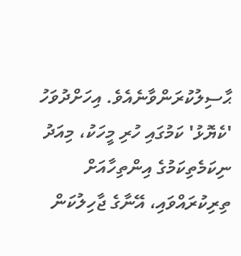ޙާސިލުކުރަންވާނެއެވެ. އިހަށްދުވަހު 'ކެޔޮޅު' ކަމުގައި ހުރި މީހަކު، މިއަދު ނިކަމެތިކަމުގެ އިންތިހާއަށް ތިރިކުރައްވައި، އޭނާގެ ޖާހިލުކަން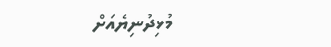މުޅިދުނިޔެއަށް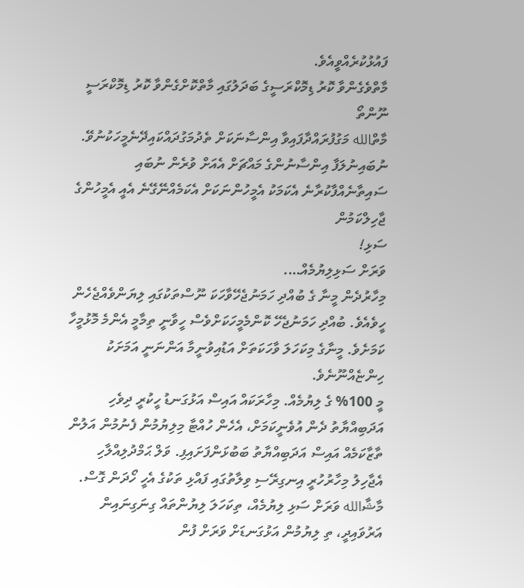ފައުޅުކުރެއްވީއެވެ.
މާތްވެގެންވާ ކޮރު ޑިމޮކްރަސީގެ ބަދަލުގައި މާތްކޮށްގެންވާ ކޮރު ޑިމޮކްރަސީ ނޫންތޯ
މާތްالله މަގުފުރައްދާފައިވާ އިންސާނަކަށް ތެދުމަގުދައްކައިދޭނެމީހަކުނުވޭ. ނުބައިނުލަފާ އިންސާނުންގެ މައްޗަށް އެއަށް ވުރެން ނުބައި ސައިތާނެއްފާކުރާނެ އެކަމަކު އެމީހުންނަކަށް އެކަމެއްނޭގޭނެ އެއީ އެމީހުންގެ ޖާހިލްކަމުން
ސަޅި!
ވަރަށް ސަޅިލިޔުމެއް….
މިހާރުދެން މީނާ ގެ ބުއްދި ހަމަނުޖެހޭވާހަކަ ނޫސްތަކުގައި ލިޔަންވެއްޖެހެން ހީވެއެވެ. ބުއްދި ހަމަނުޖެހޭ ކޮންމެމީހަކަށްވެސް ހީވާނީ ތިމާމީ އެންމެ މޮޅުމީހާ ކަމަށެވެ. މީނާގެ މިކަހަލަ ވާހަކަތަށް އަޑުއިވުނީމާ އަންނަނީ އަމަށަކު ހިންޏެއްނޫނެވެ.
މީ 100% ގެ ލިޔުމެއް. މިހާރަކައް އައިސް އަޅުގަނޑު ހީކުރީ ދިވެހި އަދަބިއްޔާތު ދެން އުވެނީކަމަށް، އެހެން ހުއްޓާ މިލިޔުމުން ފެނުމުން އަލުން ތާޒާކަމެއް އައިސް އަދަބިއްޔާތު ބަބުޅަންފަށައިފި. ވަލް ޙަމްދުލިއްލާހި
އެޖާހިލު މިހާރުހުރީ އިނގިރޭސި ވިލާތުގައި ފައްޅި ތަކުގެ އެހީ ހޯދަން ގޮސް.
މާޝާالله ވަރަށް ސަޅި ލިޔުމެއް، ތިކަހަލަ ލިޔުންތައް ގިނަގިނައިން އަރުވައިދީ، ތި ލިޔުމުން އަޅުގަނޑަށް ވަރަށް ފުން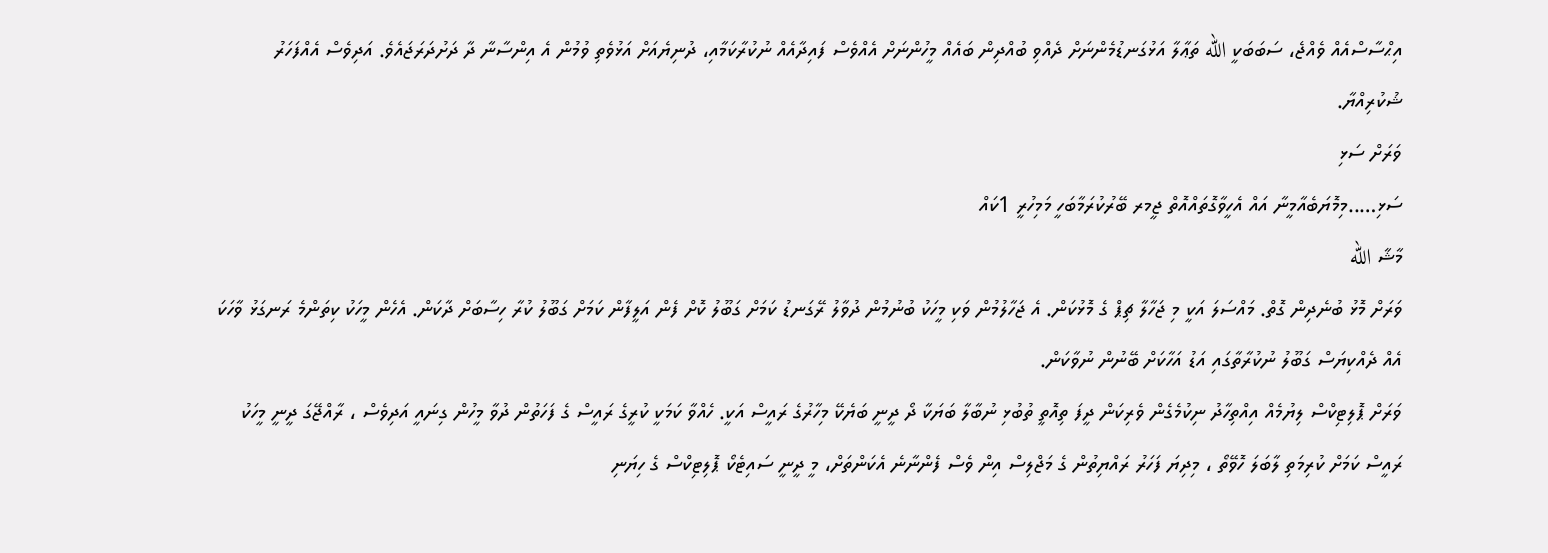އިޙްސާސްއެއް ވެއްޖެ، ސަބަބަކީ الله ތަޢާލާ އަޅުގަނޑުމެންނަށް ދެއްވި ބުއްދިން ބައެއް މީހުންނަށް އެއްވެސް ފައިދާއެއް ނުކުރާކަމާއި، ދުނިޔެއަށް އަޅުވެތި ވުމުން އެ އިންސާނާ ދާ ދަށުދަރަޖައެވެ. އަދިވެސް އެއްފަހަރު ޝުކުރިއްޔާ.
ވަރަށް ސަޅި
ސަޅި…..މިމޮޔަބެއާމީނާ އައް އެހީވާގޮތައްއޮތް ޖީމރ ބޭރުކުރަމާބަހީ މަމިހުރީ 1ކައް
މާޝާ الله
ވަރަށް މޮޅު ބުނެދިން ގޮތް. މައްސަލަ އަކީ މި ޖަހާލާ ޗިޕް ގެ މޮޅުކަން. އެ ޖަހާލުމުން ވަކި މީހަކު ބުނުމުން ދުވާލު ރޭގަނޑު ކަމަށް ގަބޫލު ކޮށް ފެން އަލީފާން ކަމަށް ގަބޫލު ކުރާ ހިސާބަށް ދާކަން. އެހެން މީހަކު ކިތަންމެ ރަނގަޅު ވާހަކަ އެއް ދެއްކިޔަސް ގަބޫލު ނުކުރާތާގައި އަޑު އަހާކަށް ބޭނުން ނުވާކަން.
ވަރަށް ޕޮލިޓިކްސް ލިޔުމެއް އިއްތިހާދު ނިކުމެގެން ވެރިކަން ދީފަ ތިއޮތީ ތުބުޅި ނުބާލާ ބަޔަކާ ދޯ ދީނީ ބަޔެކޭ މިހާރުގެ ރައީސް އަކީ. ހެއްވާ ކަމަކީ ކުރީގެ ރައީސް ގެ ފަހަތުން ދުވާ މީހުން ގިނައީ އަދިވެސް ، ރާއްޖޭގަ ދީނީ މީހަކު ރައީސް ކަމަށް ކުރިމަތި ލާބަލަ ހޮވޭތޯ ، މިދިޔަ ފަހަރު ރައްޔިތުން ގެ މަޖްލިސް އިން ވެސް ފެންނާނެ އެކަންތަށް، މީ ދީނީ ސައިޓެކޯ ޕޮލިޓިކްސް ގެ ހިޔަނި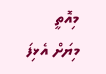މިއޮތީ މިޔަށް އެޅިފަ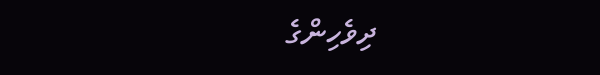ދިވެހިންގެ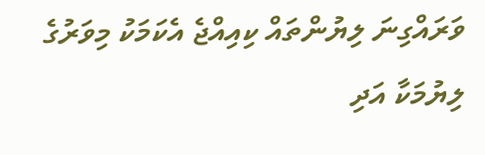ވަރައްގިނަ ލިޔުންތައް ކިއިއްޖެ އެކަމަކު މިވަރުގެ ލިޔުމަކާ އަދި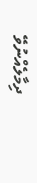ދިމާލެއްނުވޭ